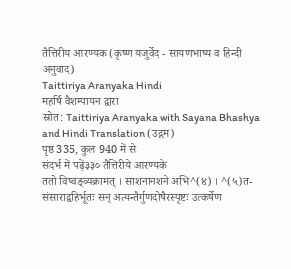तैत्तिरीय आरण्यक (कृष्ण यजुर्वेद - सायणभाष्य व हिन्दी अनुवाद)
Taittiriya Aranyaka Hindi
महर्षि वैशम्पायन द्वारा
स्रोत: Taittiriya Aranyaka with Sayana Bhashya and Hindi Translation (उद्गम)
पृष्ठ 335, कुल 940 में से
संदर्भ में पढ़ें३३० तैत्तिरीये आरण्यके
ततो विष्वङ्व्यक्रामत् । साशनानशने अभि^(४) । ^(५)त-
संसाराद्वहिर्भूतः सन् अत्यन्तैर्गुणदोषैरस्पृष्टः उत्कर्षेण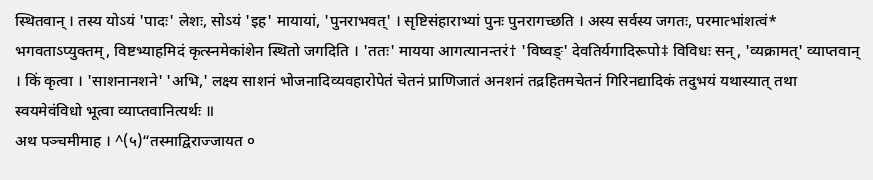स्थितवान् । तस्य योऽयं 'पादः' लेशः, सोऽयं 'इह' मायायां, 'पुनराभवत्' । सृष्टिसंहाराभ्यां पुनः पुनरागच्छति । अस्य सर्वस्य जगतः, परमात्भांशत्वं* भगवताऽप्युक्तम्, विष्टभ्याहमिदं कृत्स्नमेकांशेन स्थितो जगदिति । 'ततः' मायया आगत्यानन्तरं† 'विष्वङ्' देवतिर्यगादिरूपो‡ विविधः सन्, 'व्यक्रामत्' व्याप्तवान् । किं कृत्वा । 'साशनानशने' 'अभि,' लक्ष्य साशनं भोजनादिव्यवहारोपेतं चेतनं प्राणिजातं अनशनं तद्रहितमचेतनं गिरिनद्यादिकं तदुभयं यथास्यात् तथा स्वयमेवंविधो भूत्वा व्याप्तवानित्यर्थः ॥
अथ पञ्चमीमाह । ^(५)“तस्माद्विराज्जायत ०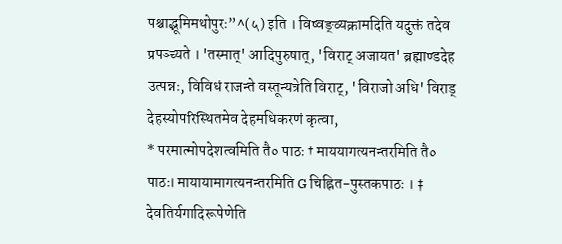पश्चाद्भूमिमथोपुरः”^(५) इति । विष्वङ्व्यक्रामदिति यदुक्तं तदेव प्रपञ्च्यते । 'तस्मात्' आदिपुरुषात्, 'विराट् अजायत' ब्रह्माण्डदेह उत्पन्नः, विविधं राजन्ते वस्तून्यत्रेति विराट्, 'विराजो अधि' विराड् देहस्योपरिस्थितमेव देहमधिकरणं कृत्वा,
* परमात्मोपदेशत्वमिति तै० पाठः † माययागत्यनन्तरमिति तै० पाठः। मायायामागत्यनन्तरमिति G चिह्नित-पुस्तकपाठः । ‡ देवतिर्यगादिरूपेणेति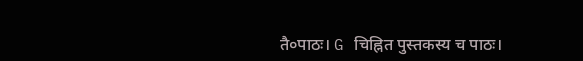तै०पाठः। G चिह्नित पुस्तकस्य च पाठः।